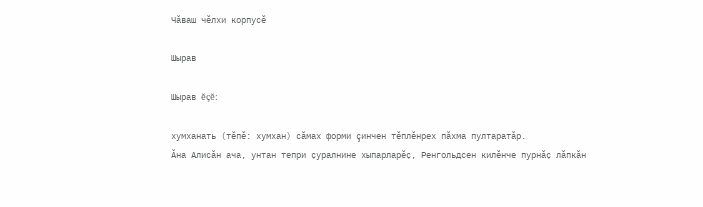Чӑваш чӗлхи корпусӗ

Шырав

Шырав ĕçĕ:

хумханать (тĕпĕ: хумхан) сăмах форми çинчен тĕплĕнрех пăхма пултаратăр.
Ӑна Алисӑн ача, унтан тепри ҫуралнине хыпарларӗҫ, Ренгольдсен килӗнче пурнӑҫ лӑпкӑн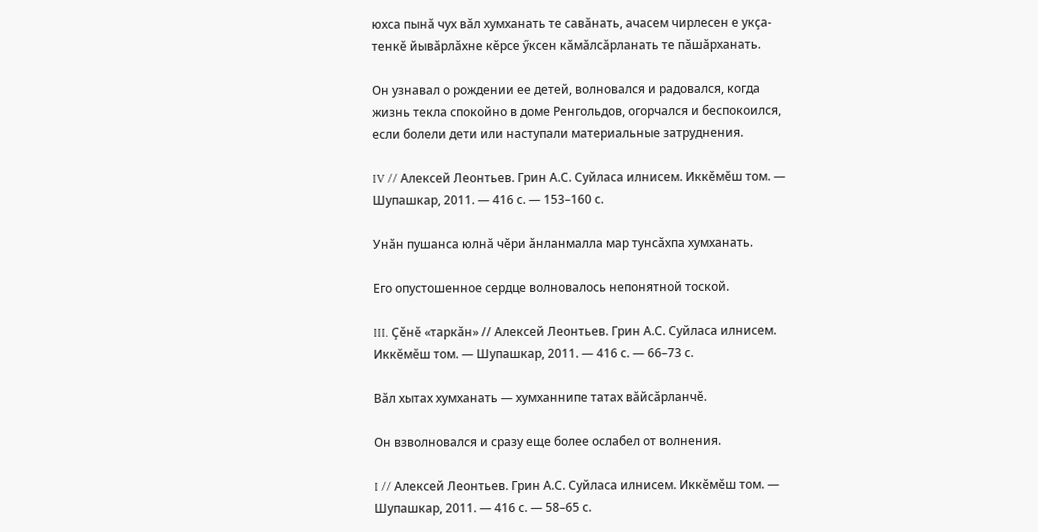юхса пынӑ чух вӑл хумханать те савӑнать, ачасем чирлесен е укҫа-тенкӗ йывӑрлӑхне кӗрсе ӳксен кӑмӑлсӑрланать те пӑшӑрханать.

Он узнавал о рождении ее детей, волновался и радовался, когда жизнь текла спокойно в доме Ренгольдов, огорчался и беспокоился, если болели дети или наступали материальные затруднения.

IV // Алексей Леонтьев. Грин А.С. Суйласа илнисем. Иккӗмӗш том. — Шупашкар, 2011. — 416 с. — 153–160 с.

Унӑн пушанса юлнӑ чӗри ӑнланмалла мар тунсӑхпа хумханать.

Его опустошенное сердце волновалось непонятной тоской.

III. Ҫӗнӗ «таркӑн» // Алексей Леонтьев. Грин А.С. Суйласа илнисем. Иккӗмӗш том. — Шупашкар, 2011. — 416 с. — 66–73 с.

Вӑл хытах хумханать — хумханнипе татах вӑйсӑрланчӗ.

Он взволновался и сразу еще более ослабел от волнения.

I // Алексей Леонтьев. Грин А.С. Суйласа илнисем. Иккӗмӗш том. — Шупашкар, 2011. — 416 с. — 58–65 с.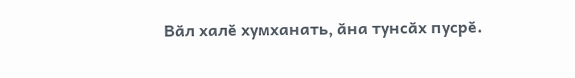Вӑл халӗ хумханать, ӑна тунсӑх пусрӗ.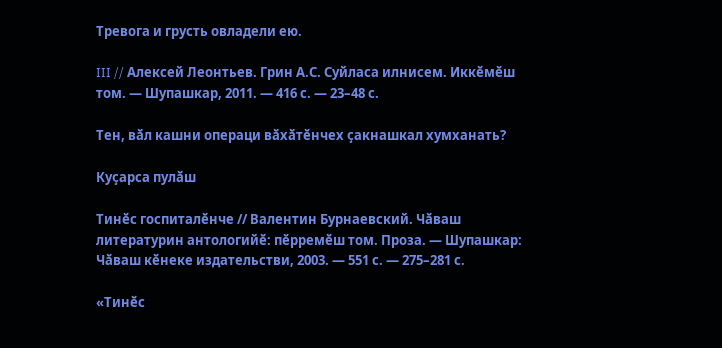Тревога и грусть овладели ею.

III // Алексей Леонтьев. Грин А.С. Суйласа илнисем. Иккӗмӗш том. — Шупашкар, 2011. — 416 с. — 23–48 с.

Тен, вӑл кашни операци вӑхӑтӗнчех ҫакнашкал хумханать?

Куҫарса пулӑш

Тинӗс госпиталӗнче // Валентин Бурнаевский. Чӑваш литературин антологийӗ: пӗрремӗш том. Проза. — Шупашкар: Чӑваш кӗнеке издательстви, 2003. — 551 с. — 275–281 с.

«Тинӗс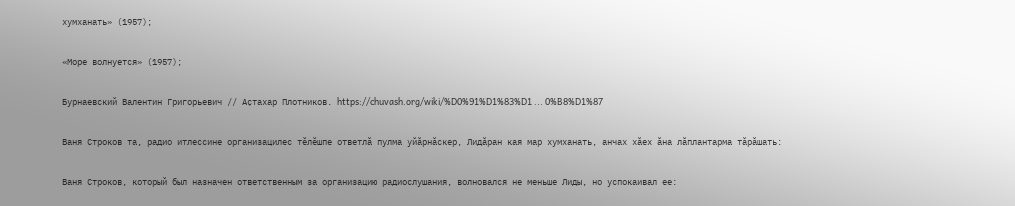хумханать» (1957);

«Море волнуется» (1957);

Бурнаевский Валентин Григорьевич // Аҫтахар Плотников. https://chuvash.org/wiki/%D0%91%D1%83%D1 ... 0%B8%D1%87

Ваня Строков та, радио итлессине организацилес тӗлӗшпе ответлӑ пулма уйӑрнӑскер, Лидӑран кая мар хумханать, анчах хӑех ӑна лӑплантарма тӑрӑшать:

Ваня Строков, который был назначен ответственным за организацию радиослушания, волновался не меньше Лиды, но успокаивал ее: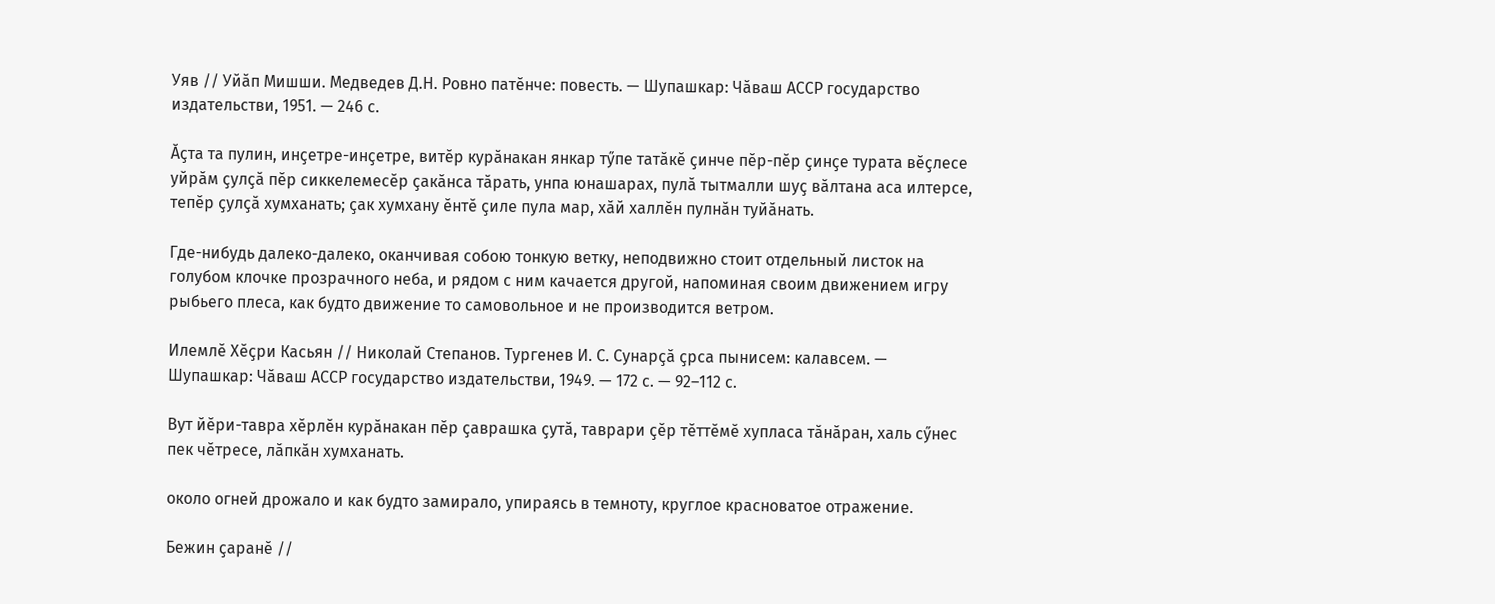Уяв // Уйӑп Мишши. Медведев Д.Н. Ровно патӗнче: повесть. — Шупашкар: Чӑваш АССР государство издательстви, 1951. — 246 с.

Ӑҫта та пулин, инҫетре-инҫетре, витӗр курӑнакан янкар тӳпе татӑкӗ ҫинче пӗр-пӗр ҫинҫе турата вӗҫлесе уйрӑм ҫулҫӑ пӗр сиккелемесӗр ҫакӑнса тӑрать, унпа юнашарах, пулӑ тытмалли шуҫ вӑлтана аса илтерсе, тепӗр ҫулҫӑ хумханать; ҫак хумхану ӗнтӗ ҫиле пула мар, хӑй халлӗн пулнӑн туйӑнать.

Где-нибудь далеко-далеко, оканчивая собою тонкую ветку, неподвижно стоит отдельный листок на голубом клочке прозрачного неба, и рядом с ним качается другой, напоминая своим движением игру рыбьего плеса, как будто движение то самовольное и не производится ветром.

Илемлӗ Хӗҫри Касьян // Николай Степанов. Тургенев И. С. Сунарҫӑ ҫрса пынисем: калавсем. — Шупашкар: Чӑваш АССР государство издательстви, 1949. — 172 с. — 92–112 с.

Вут йӗри-тавра хӗрлӗн курӑнакан пӗр ҫаврашка ҫутӑ, таврари ҫӗр тӗттӗмӗ хупласа тӑнӑран, халь сӳнес пек чӗтресе, лӑпкӑн хумханать.

около огней дрожало и как будто замирало, упираясь в темноту, круглое красноватое отражение.

Бежин ҫаранӗ //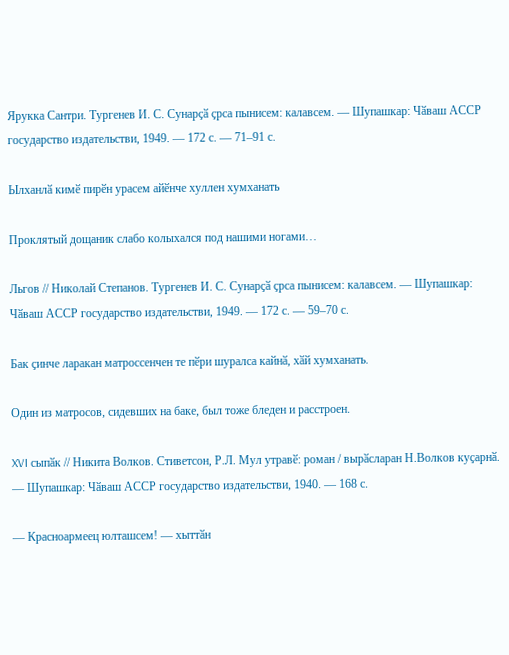Ярукка Сантри. Тургенев И. С. Сунарҫӑ ҫрса пынисем: калавсем. — Шупашкар: Чӑваш АССР государство издательстви, 1949. — 172 с. — 71–91 с.

Ылханлӑ кимӗ пирӗн урасем айӗнче хуллен хумханать

Проклятый дощаник слабо колыхался под нашими ногами…

Льгов // Николай Степанов. Тургенев И. С. Сунарҫӑ ҫрса пынисем: калавсем. — Шупашкар: Чӑваш АССР государство издательстви, 1949. — 172 с. — 59–70 с.

Бак ҫинче ларакан матроссенчен те пӗри шуралса кайнӑ, хӑй хумханать.

Один из матросов, сидевших на баке, был тоже бледен и расстроен.

XVI сыпӑк // Никита Волков. Стиветсон, Р.Л. Мул утравӗ: роман / вырӑсларан Н.Волков куҫарнӑ. — Шупашкар: Чӑваш АССР государство издательстви, 1940. — 168 с.

— Красноармеец юлташсем! — хыттӑн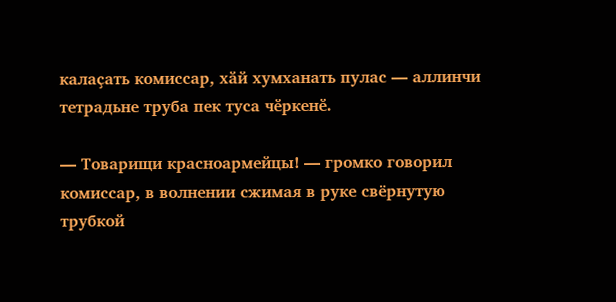калаҫать комиссар, хӑй хумханать пулас — аллинчи тетрадьне труба пек туса чӗркенӗ.

— Товарищи красноармейцы! — громко говорил комиссар, в волнении сжимая в руке свёрнутую трубкой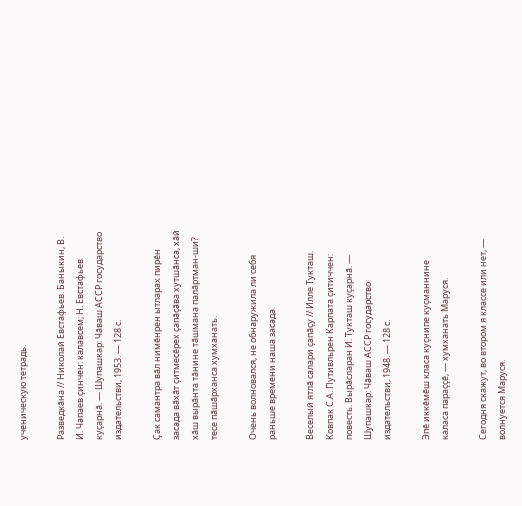ученическую тетрадь.

Разведкӑна // Николай Евстафьев. Баныкин, В. И. Чапаев ҫинчен: калавсем; Н. Евстафьев куҫарнӑ. — Шупашкар: Чӑваш АССР государство издательстви, 1953. — 128 с.

Ҫак самантра вӑл нимӗнрен ытларах пирӗн засада вӑхӑт ҫитмесӗрех ҫапӑҫӑва хутшӑнса, хӑй хӑш вырӑнта тӑнине тӑшмана палӑртман-ши? тесе пӑшӑрханса хумханать.

Очень волновался, не обнаружила ли себя раньше времени наша засада.

Веселый ятлӑ салари ҫапӑҫу // Илле Тукташ. Ковпак С.А. Путивльрен Карпата ҫитиччен: повесть. Вырӑсларан И. Тукташ куҫарнӑ. — Шупашкар: Чӑваш АССР государство издательстви, 1948. — 128 с.

Эпӗ иккӗмӗш класа куҫнипе куҫманнине каласа параҫҫӗ, — хумханать Маруся.

Сегодня скажут, во втором я классе или нет, — волнуется Маруся.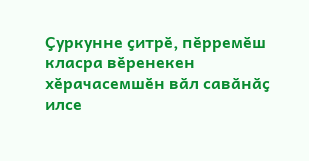Ҫуркунне ҫитрӗ, пӗрремӗш класра вӗренекен хӗрачасемшӗн вӑл савӑнӑҫ илсе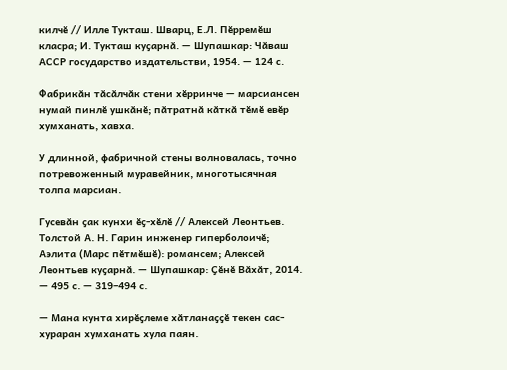килчӗ // Илле Тукташ. Шварц, Е.Л. Пӗрремӗш класра; И. Тукташ куҫарнӑ. — Шупашкар: Чӑваш АССР государство издательстви, 1954. — 124 с.

Фабрикӑн тӑсӑлчӑк стени хӗрринче — марсиансен нумай пинлӗ ушкӑнӗ; пӑтратнӑ кӑткӑ тӗмӗ евӗр хумханать, хавха.

У длинной, фабричной стены волновалась, точно потревоженный муравейник, многотысячная толпа марсиан.

Гусевӑн ҫак кунхи ӗҫ-хӗлӗ // Алексей Леонтьев. Толстой А. Н. Гарин инженер гиперболоичӗ; Аэлита (Марс пӗтмӗшӗ): романсем; Алексей Леонтьев куҫарнӑ. — Шупашкар: Ҫӗнӗ Вӑхӑт, 2014. — 495 с. — 319–494 с.

— Мана кунта хирӗҫлеме хӑтланаҫҫӗ текен сас-хураран хумханать хула паян.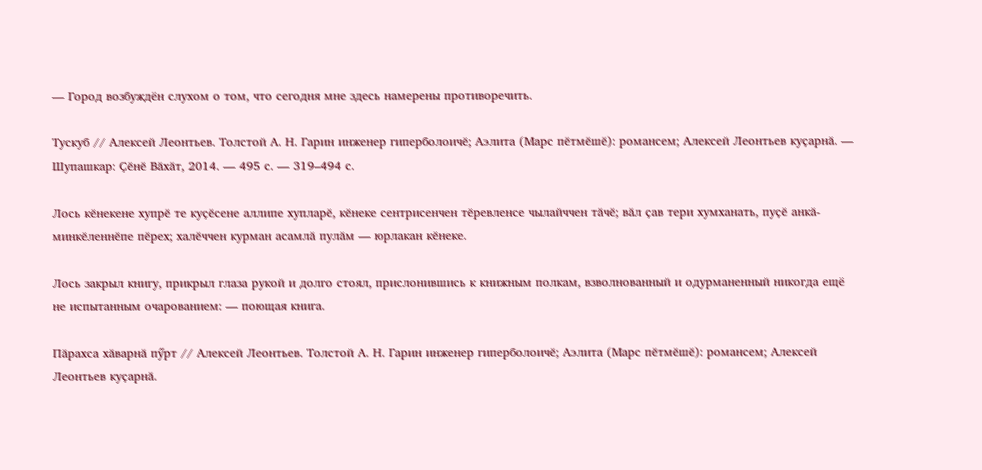— Город возбуждён слухом о том, что сегодня мне здесь намерены противоречить.

Тускуб // Алексей Леонтьев. Толстой А. Н. Гарин инженер гиперболоичӗ; Аэлита (Марс пӗтмӗшӗ): романсем; Алексей Леонтьев куҫарнӑ. — Шупашкар: Ҫӗнӗ Вӑхӑт, 2014. — 495 с. — 319–494 с.

Лось кӗнекене хупрӗ те куҫӗсене аллипе хупларӗ, кӗнеке сентрисенчен тӗревленсе чылайччен тӑчӗ; вӑл ҫав тери хумханать, пуҫӗ анкӑ-минкӗленнӗпе пӗрех; халӗччен курман асамлӑ пулӑм — юрлакан кӗнеке.

Лось закрыл книгу, прикрыл глаза рукой и долго стоял, прислонившись к книжным полкам, взволнованный и одурманенный никогда ещё не испытанным очарованием: — поющая книга.

Пӑрахса хӑварнӑ пӳрт // Алексей Леонтьев. Толстой А. Н. Гарин инженер гиперболоичӗ; Аэлита (Марс пӗтмӗшӗ): романсем; Алексей Леонтьев куҫарнӑ.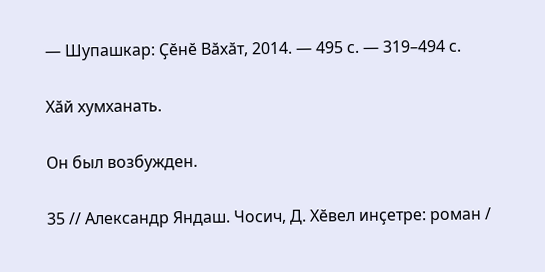— Шупашкар: Ҫӗнӗ Вӑхӑт, 2014. — 495 с. — 319–494 с.

Хӑй хумханать.

Он был возбужден.

35 // Александр Яндаш. Чосич, Д. Хӗвел инҫетре: роман /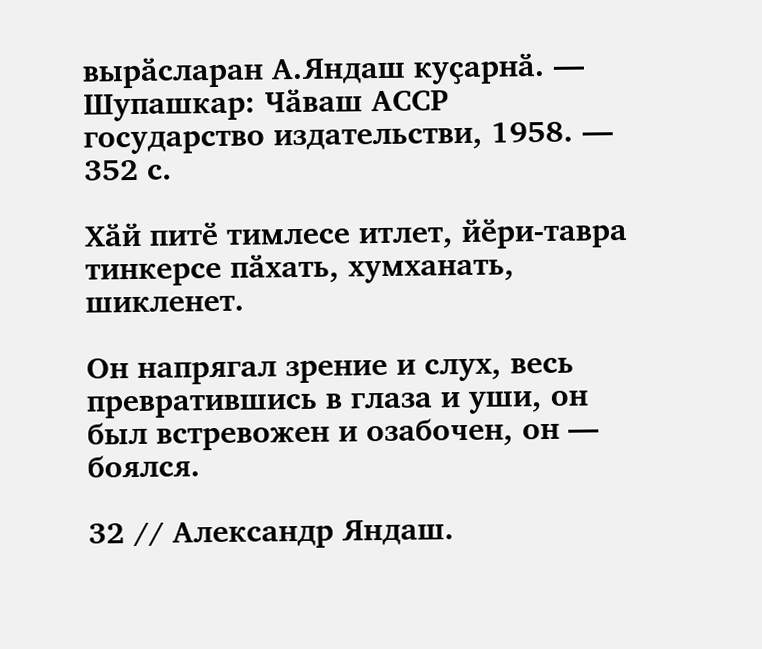вырӑсларан А.Яндаш куҫарнӑ. — Шупашкар: Чӑваш АССР государство издательстви, 1958. — 352 с.

Хӑй питӗ тимлесе итлет, йӗри-тавра тинкерсе пӑхать, хумханать, шикленет.

Он напрягал зрение и слух, весь превратившись в глаза и уши, он был встревожен и озабочен, он — боялся.

32 // Александр Яндаш.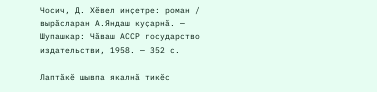Чосич, Д. Хӗвел инҫетре: роман / вырӑсларан А.Яндаш куҫарнӑ. — Шупашкар: Чӑваш АССР государство издательстви, 1958. — 352 с.

Лаптӑкӗ шывпа якалнӑ тикӗс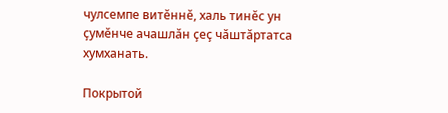чулсемпе витӗннӗ, халь тинӗс ун ҫумӗнче ачашлӑн ҫеҫ чӑштӑртатса хумханать.

Покрытой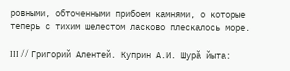ровными, обточенными прибоем камнями, о которые теперь с тихим шелестом ласково плескалось море.

III // Григорий Алентей. Куприн А.И. Шурӑ йыта: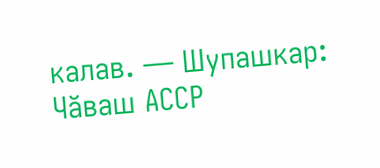калав. — Шупашкар: Чӑваш АССР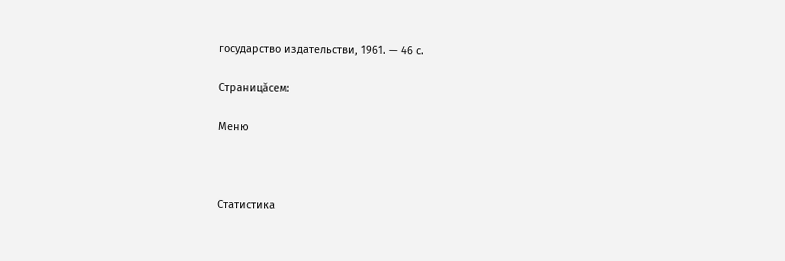государство издательстви, 1961. — 46 с.

Страницăсем:

Меню



Статистика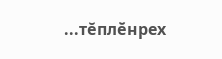...тĕплӗнрех